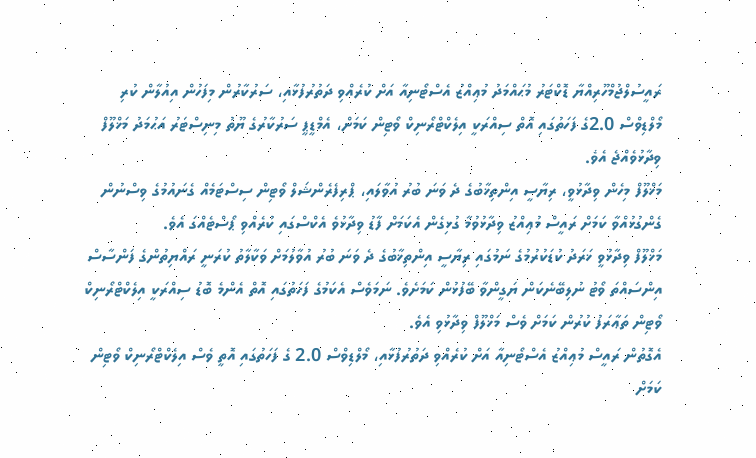ރައީސުލްޖުމްހޫރިއްޔާ ޑޮކްޓަރު މުޙައްމަދު މުޢިއްޒު އެސްޓޯނިއާ އަށް ކުރެއްވި ދަތުރުފުޅާއި، ސަރުކާރުން މިފަހުން އިއުލާން ކުރި މޯލްޑިވްސް 2.0ގެ ފަހަތުގައި އޮތް ސިއްރަކީ އިލެކްޓްރޯނިކް ވޯޓިން ކަމަށް، އެމްޑީޕީ ސަރުކާރުގެ ޔޫތު މިނިސްޓަރު އަޙުމަދު މަޚްލޫފް ވިދާޅުވެއްޖެ އެވެ.
މަޚްލޫފް މިހެން ވިދާޅުވީ، ރިޔާސީ އިންތިޚާބުގެ ދެ ވަނަ ބުރު އުވާލައި، ޕްރިފެރެންޝަލް ވޯޓިން ސިސްޓަމެއް ގެނައުމުގެ ވިސްނުން ގެންގުޅުއްވާ ކަމަށް ރައީސް މުޢިއްޒު ވިދާޅުވުމާ ގުޅިގެން އެކަމަށް ފާޑު ވިދާޅުވެ އެކްސްގައި ކުރެއްވި ޕޯސްޓެއްގަ އެވެ.
މަޚްލޫފް ވިދާޅުވީ ޚަރަދު ކުޑަކުރުމުގެ ނަމުގައި ރިޔާސީ އިންތިޚާބުގެ ދެ ވަނަ ބުރު އުވާލުމަށް ވަކާލާތު ކުރަނީ ރައްޔިތުންގެ ފަންސާސް އިންސައްތަ ވޯޓު ނުލިބޭނެކަން ޔަގީންވާ ބޭފުޅުން ކަމަށެވެ. ނަމަވެސް އެކަމުގެ ފަހަތުގައި އޮތް އެންމެ ބޮޑު ސިއްރަކީ އިލެކްޓްރޯނިކް ވޯޓިން ތަޢާރަފު ކުރުން ކަމަށް ވެސް މަޚްލޫފް ވިދާޅުވި އެވެ.
އެގޮތުން ރައީސް މުޢިއްޒު އެސްޓޯނިއާ އަށް ކުރެއްވި ދަތުރުފުޅާއި، މޯލްޑިވްސް 2.0 ގެ ފަހަތުގައި އޮތީ ވެސް އިލެކްޓްރޯނިކް ވޯޓިން ކަމަށް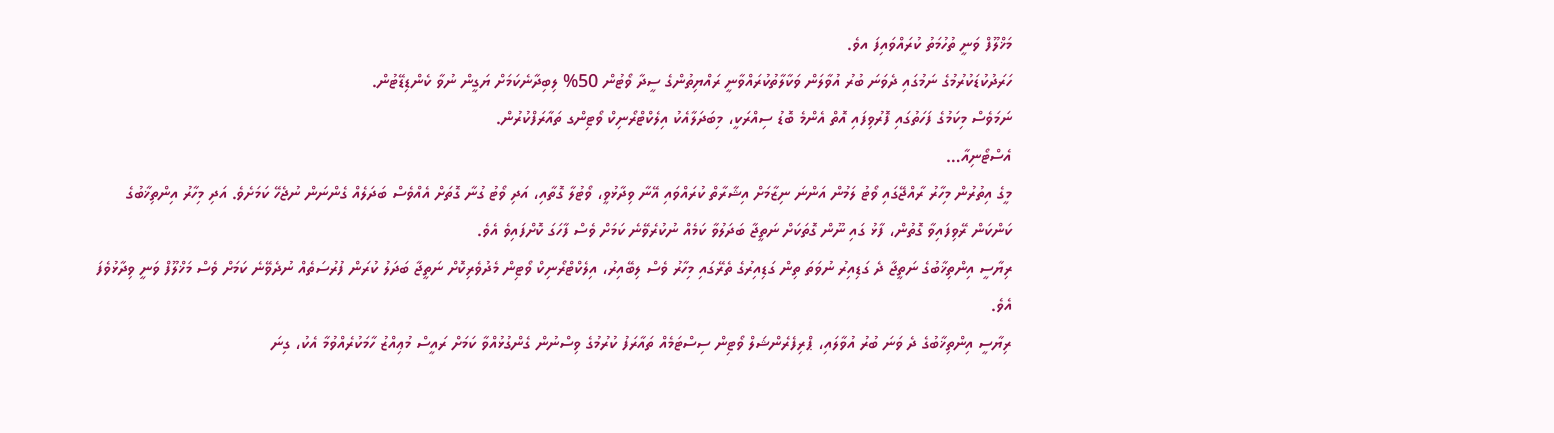މަޚްލޫފް ވަނީ ތުހުމަތު ކުރައްވައިފަ އވެ.
ހަރަދުކުޑަކުރުމުގެ ނަމުގައި ދެވަނަ ބުރު އުވާލަން ވަކާލާތުކުރައްވާނީ ރައްޔިތުންގެ ސީދާ ވޯޓުން 50% ލިބިދާނެކަމަށް ޔަގީން ނުވާ ކެންޑިޑޭޓުން.
ނަމަވެސް މިކަމުގެ ފަހަތުގައި ފޮރުވިފައި އޮތް އެންމެ ބޮޑު ސިއްރަކީ، މިބަދަލާއެކު އިލެކްޓްރޯނިކް ވޯޓިންގ ތައާރަފްކުރުން.
އެސްޓޯނިއާ…
މީގެ އިތުރުން މިހާރު ރާއްޖޭގައި ވޯޓު ލަމުން އަންނަ ނިޒާމަށް އިޝާރާތް ކުރައްވައި އޭނާ ވިދާޅުވީ، ވޯޓުލާ ގޮތާއި، އަދި ވޯޓު ގުނާ ގޮތަށް އެއްވެސް ބަދަލެއް ގެންނަން ނުޖެހޭ ކަމަށެވެ. އަދި މިހާރު އިންތިޚާބުގެ ކަންކަން ރޭވިފައިވާ ގޮތުން، ފާޅު ގައި ނޫން ގޮތަކަށް ނަތީޖާ ބަދަލުވާ ކަމެއް ނުކުރެވޭނެ ކަމަށް ވެސް ފާހަގަ ކޮށްފައިވެ އެވެ.
ރިޔާސީ އިންތިޚާބުގެ ނަތީޖާ ދެ ގަޑިއިރު ނުވަތަ ތިން ގަޑިއިރުގެ ތެރޭގައި މިހާރު ވެސް ލިބޭއިރު، އިލެކްޓްރޯނިކް ވޯޓިން މެދުވެރިކޮށް ނަތީޖާ ބަދަލު ކުރަން ފުރުސަތެއް ނުދެވޭނެ ކަމަށް ވެސް މަޚްލޫފް ވަނީ ވިދާޅުވެފަ އެވެ.
ރިޔާސީ އިންތިޚާބުގެ ދެ ވަނަ ބުރު އުވާލައި، ޕްރިފެރެންޝަލް ވޯޓިން ސިސްޓަމެއް ތައާރަފު ކުރުމުގެ ވިސްނުން ގެންގުޅުއްވާ ކަމަށް ރައީސް މުޢިއްޒު ހާމަކުރެއްވުމާ އެކު، ގިނަ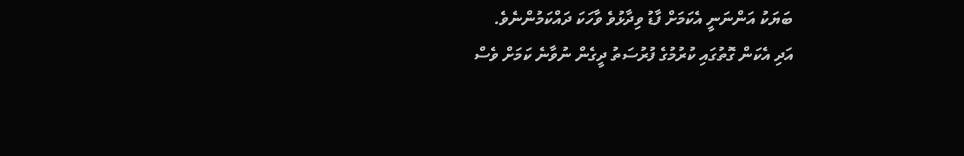ބަޔަކު އަންނަނީ އެކަމަށް ފާޑު ވިދާޅުވެ ވާހަކަ ދައްކަމުންނެވެ.
އަދި އެކަން ގޮތުގައި ކުރުމުގެ ފުރުސަތު ދީގެން ނުވާނެ ކަމަށް ވެސް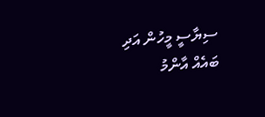ސިޔާސީ މީހުން އަދި ބައެއް އާންމު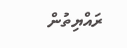ރައްޔިތުން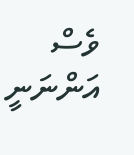ވެސް އަންނަނީ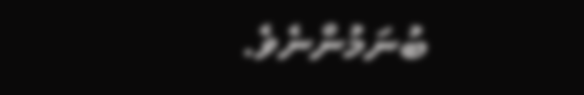ބުނަމުންނެވެ.